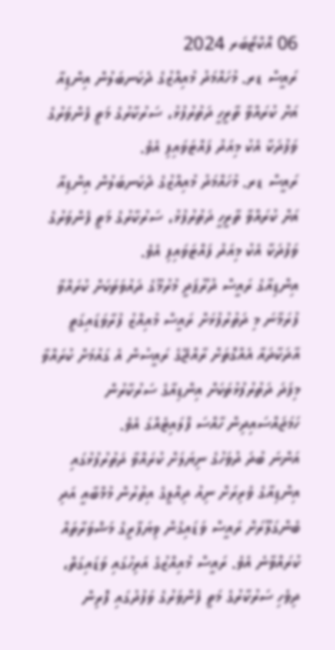06 އޮކްޓޯބަރ 2024
ރައީސް ޑރ. މުހައްމަދު މުއިއްޒުގެ ދެކަނބަލުން އިންޑިއާ އަށް ކުރައްވާ ތާރީހީ ދަތުރުފުޅު، ސަރުކާރުގެ މަތީ ފެންވަރުގެ ވަފުދަކާ އެކު މިއަދު ފައްޓަވައިފި އެވެ.
ރައީސް ޑރ. މުހައްމަދު މުއިއްޒުގެ ދެކަނބަލުން އިންޑިއާ އަށް ކުރައްވާ ތާރީހީ ދަތުރުފުޅު، ސަރުކާރުގެ މަތީ ފެންވަރުގެ ވަފުދަކާ އެކު މިއަދު ފައްޓަވައިފި އެވެ.
އިންޑިއާގެ ރައީސް ދުރޫޕަދީ މުރުމޫގެ ދައުވަތަކަށް ކުރައްވާ ފުރަމާނަ މި ދަތުރުފުޅަށް ރައީސް މުއިއްޒު ފުރާވަޑައިގަތީ އާދަކާދައާ އެއްގޮތަށް ރާއްޖޭގެ ރައީސުން އެ ގައުމަށް ކުރައްވާ މިފަދަ ދަތުރުފުޅުތަކަށް އިންޑިއާގެ ސަރުކާރުން ހަމަޖައްސައިދިން ހާއްސަ ފްލައިޓެއްގަ އެވެ.
އަންނަ ބުދަ ދުވަހުގެ ނިޔަލަށް ކުރައްވާ ދަތުރުފުޅުގައި އިންޑިއާގެ ވެރިރަށް ނިއު ދިއްލީގެ އިތުރުން މުމްބާއީ އަދި ބެންގަލޫރަށް ރައީސް ވަޑައިގެން ވިޔަފާރީގެ މަޝްވަރާތައް ކުރައްވާނެ އެވެ. ރައީސް މުއިއްޒުގެ އަރިހުގައި ވަޑައިގަތް، ދިވެހި ސަރުކާރުގެ މަތީ ފެންވަރުގެ ވަފުދުގައި ފޮރިން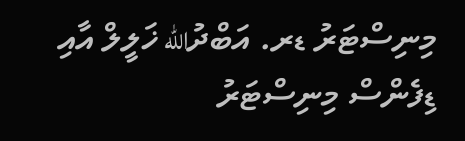މިނިސްޓަރު ޑރ. އަބްދުالله ޚަލީލް އާއި ޑިފެންސް މިނިސްޓަރު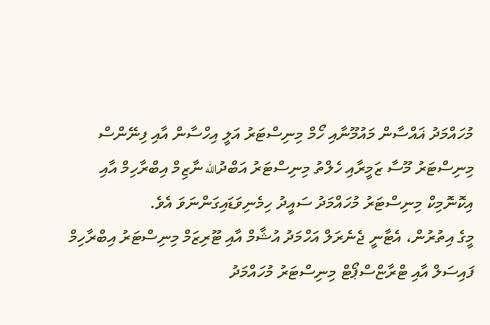މުހައްމަދު ޣައްސާން މައުމޫނާއި ހޯމް މިނިސްޓަރު އަލީ އިހްސާން އާއި ފިނޭންސް މިނިސްޓަރު މޫސާ ޒަމީރާއި ހެލްތު މިނިސްޓަރު އަބްދުالله ނާޒިމް އިބްރާހިމް އާއި އިކޮނޮމިކް މިނިސްޓަރު މުހައްމަދު ސައީދު ހިމެނިވަޑައިގަންނަވަ އެވެ.
މީގެ އިތުރުން، އެޓާނީ ޖެނެރަލް އަހްމަދު އުޝާމް އާއި ޓޫރިޒަމް މިނިސްޓަރު އިބްރާހިމް ފައިސަލް އާއި ޓްރާޏްސްޕޯޓް މިނިސްޓަރު މުހައްމަދު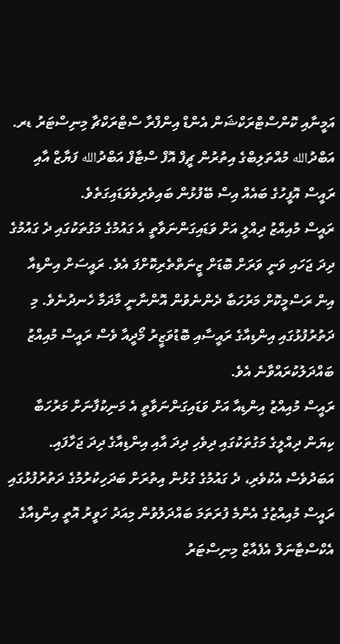އަމީނާއި ކޮންސްޓްރަކްޝަން އެންޑް އިންފްރާ ސްޓްރަކްޗާ މިނިސްޓަރު ޑރ. އަބްދުالله މުއްތަލިބްގެ އިތުރުން ޗީފް އޮފް ސްޓާފް އަބްދުالله ފަޔާޒް އާއި ރައީސް އޮފީހުގެ ބައެއް އިސް ބޭފުޅުން ބައިވެރިވެވަޑައިގަތެވެ.
ރައީސް މުއިއްޒު ދިއްލީ އަށް ވަޑައިގަންނަވާތީ އެ ގައުމުގެ މަގުތަކުގައި ދެ ގައުމުގެ ދިދަ ޖަހައި ވަނީ ވަރަށް ބޮޑަށް ޒީނަތްތެރިކޮށްފަ އެވެ. ރައީސަށް އިންޑިއާ އިން ރަސްމީކޮށް މަރުހަބާ ދެންނެވުން އޮންނާނީ މާދަމާ ހެނދުނެވެ. މި ދަތުރުފުޅުގައި އިންޑިއާގެ ރައީސާއި ބޮޑުވަޒީރު މޯދީއާ ވެސް ރައީސް މުއިއްޒު ބައްދަލުކުރައްވާނެ އެވެ.
ރައީސް މުއިއްޒު އިންޑިއާ އަށް ވަޑައިގަންނަވާތީ އެ މަނިކުފާނަށް މަރުހަބާ ކިޔަން ދިއްލީގެ މަގުތަކުގައި ދިވެހި ދިދަ އާއި އިންޑިއާގެ ދިދަ ޖަހާފައި.
އަބަދުވެސް އެކުވެރި، ދެ ގައުމުގެ ގުޅުން އިތުރަށް ބަދަހިކުރުމުގެ ދަތުރުފުޅުގައި ރައީސް މުއިއްޒުގެ އެންމެ ފުރަތަމަ ބައްދަލުވުން މިއަދު ހަވީރު އޮތީ އިންޑިއާގެ އެކްސްޓާނަލް އެފެއާޒް މިނިސްޓަރު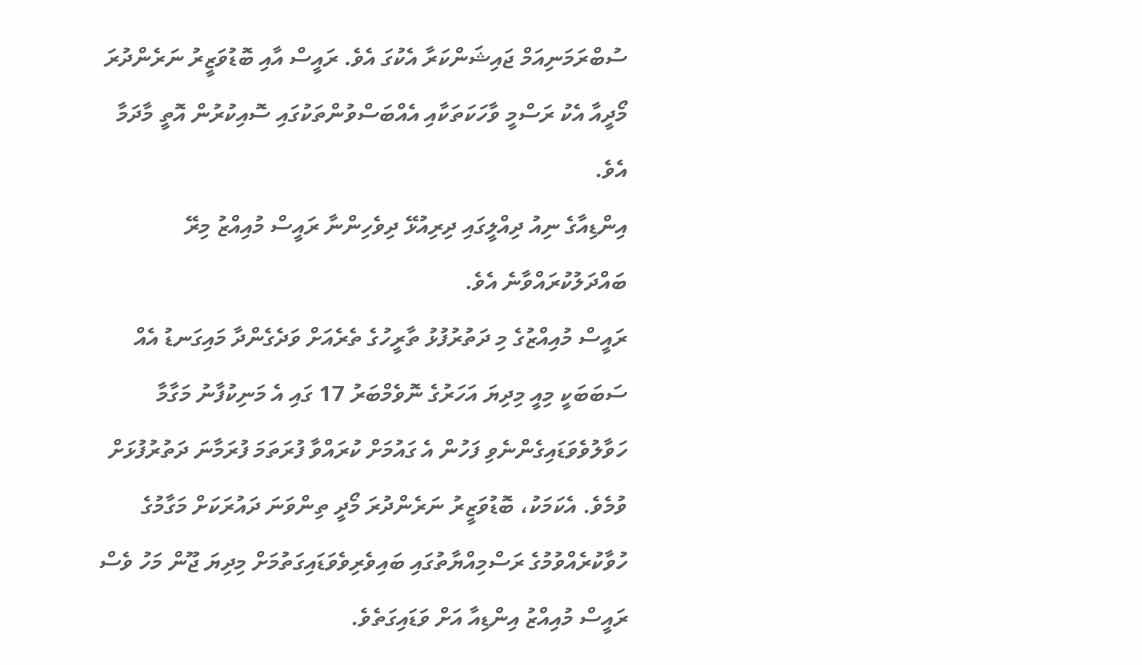ސުބްރަމަނިއަމް ޖައިޝަންކަރާ އެކުގަ އެވެ. ރައީސް އާއި ބޮޑުވަޒީރު ނަރެންދުރަ މޯދީއާ އެކު ރަސްމީ ވާހަކަތަކާއި އެއްބަސްވުންތަކުގައި ސޮއިކުރުން އޮތީ މާދަމާ އެވެ.
އިންޑިއާގެ ނިއު ދިއްލީގައި ދިރިއުޅޭ ދިވެހިންނާ ރައީސް މުއިއްޒު މިރޭ ބައްދަލުކުރައްވާނެ އެވެ.
ރައީސް މުއިއްޒުގެ މި ދަތުރުފުޅު ތާރީހުގެ ތެރެއަށް ވަދެގެންދާ މައިގަނޑު އެއް ސަބަބަކީ މިއީ މިދިޔަ އަހަރުގެ ނޮވެމްބަރު 17 ގައި އެ މަނިކުފާނު މަގާމާ ހަވާލުވެވަޑައިގެންނެވި ފަހުން އެ ގައުމަށް ކުރައްވާ ފުރަތަމަ ފުރަމާނަ ދަތުރުފުޅަށް ވުމެވެ. އެކަމަކު، ބޮޑުވަޒީރު ނަރެންދުރަ މޯދީ ތިންވަނަ ދައުރަކަށް މަގާމުގެ ހުވާކުރެއްވުމުގެ ރަސްމިއްޔާތުގައި ބައިވެރިވެވަޑައިގަތުމަށް މިދިޔަ ޖޫން މަހު ވެސް ރައީސް މުއިއްޒު އިންޑިއާ އަށް ވަޑައިގަތެވެ.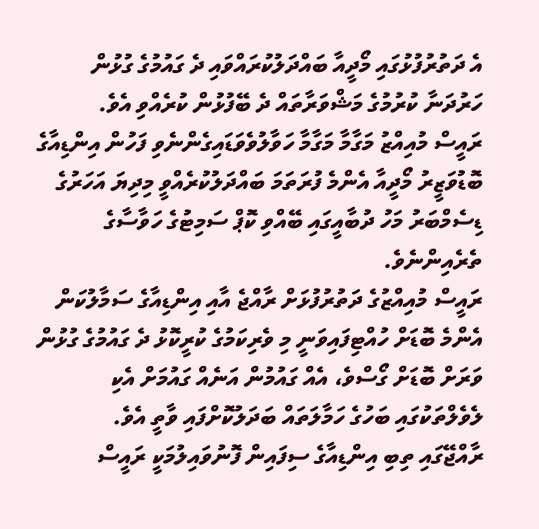އެ ދަތުރުފުޅުގައި މޯދީއާ ބައްދަލުކުރައްވައި ދެ ގައުމުގެ ގުޅުން ހަރުދަނާ ކުރުމުގެ މަޝްވަރާތައް ދެ ބޭފުޅުން ކުރެއްވި އެވެ.
ރައީސް މުއިއްޒު މަގާމާ މަގާމާ ހަވާލުވެވަޑައިގެންނެވި ފަހުން އިންޑިއާގެ ބޮޑުވަޒީރު މޯދީއާ އެންމެ ފުރަތަމަ ބައްދަލުކުރެއްވީ މިދިޔަ އަހަރުގެ ޑިސެމްބަރު މަހު ދުބާއީގައި ބޭއްވި ކޮޕް ސަމިޓުގެ ހަވާސާގެ ތެރެއިންނެވެ.
ރައީސް މުއިއްޒުގެ ދަތުރުފުޅަށް ރާއްޖެ އާއި އިންޑިއާގެ ސަމާލުކަން އެންމެ ބޮޑަށް ހުއްޓިފައިވަނީ މި ވެރިކަމުގެ ކުރީކޮޅު ދެ ގައުމުގެ ގުޅުން ވަރަށް ބޮޑަށް ގޯސްވެ، އެއް ގައުމުން އަނެއް ގައުމަށް އެކި ލެވެލްތަކުގައި ބަހުގެ ހަމާލަތައް ބަދަލުކޮށްފައި ވާތީ އެވެ.
ރާއްޖޭގައި ތިބި އިންޑިއާގެ ސިފައިން ފޮނުވައިލުމަކީ ރައީސް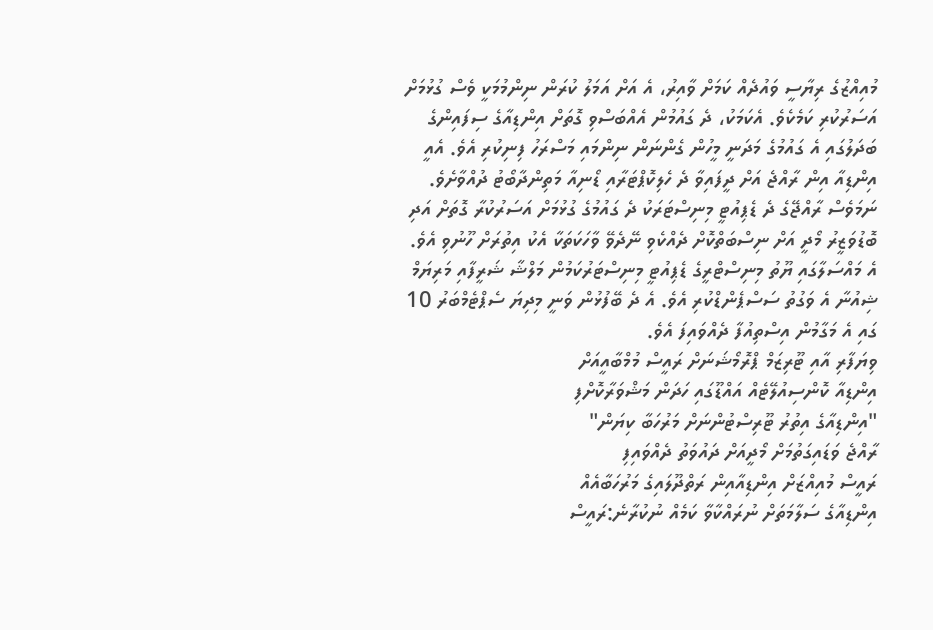މުއިއްޒުގެ ރިޔާސީ ވައުދެއް ކަމަށް ވާއިރު، އެ އަށް އަމަލު ކުރަން ނިންމުމަކީ ވެސް ގުޅުމަށް އަސަރުކުރި ކަމެކެވެ. އެކަމަކު، ދެ ގައުމުން އެއްބަސްވި ގޮތަށް އިންޑިއާގެ ސިފައިންގެ ބަދަލުގައި އެ ގައުމުގެ މަދަނީ މީހުން ގެންނަން ނިންމައި މަސްރަހު ފިނިކުރި އެވެ. އެއީ އިންޑިއާ އިން ރާއްޖެ އަށް ދީފައިވާ ދެ ހެލިކޮޕްޓަރާއި ޑޯނިއާ މަތިންދާބޯޓު ދުއްވާށެވެ.
ނަމަވެސް ރާއްޖޭގެ ދެ ޑެޕިއުޓީ މިނިސްޓަރަކު ދެ ގައުމުގެ ގުޅުމަށް އަސަރުކުރާ ގޮތަށް އަދި ބޮޑުވަޒީރު މޯދީ އަށް ނިސްބަތްކޮށް ދެއްކެވި ނޭދެވޭ ވާހަކަތަކާ އެކު އިތުރަށް ހޫނުވި އެވެ. އެ މައްސަލާގައި ޔޫތު މިނިސްޓްރީގެ ޑެޕިއުޓީ މިނިސްޓަރުކަމުން މަލްޝާ ޝަރީފާއި މަރިޔަމް ޝިއުނާ އެ ވަގުތު ސަސްޕެންޑްކުރި އެވެ. އެ ދެ ބޭފުޅުން ވަނީ މިދިޔަ ސެޕްޓެމްބަރު 10 ގައި އެ މަގާމުން އިސްތިއުފާ ދެއްވައިފަ އެވެ.
ވިޔަފާރި އާއި ޓޫރިޒަމް ޕްރޮމޯޝަނަށް ރައީސް މުމްބާއީއަށް
އިންޑިއާ ކޮންސިއުލޭޓެއް އައްޑޫގައި ހަދަން މަޝްވަރާކޮށްފި
"އިންޑިއާގެ އިތުރު ޓޫރިސްޓުންނަށް މަރުހަބާ ކިޔަން"
ރާއްޖެ ވަޑައިގަތުމަށް މޯދީއަށް ދައުވަތު ދެއްވައިފި
ރައީސް މުއިއްޒަށް އިންޑިއާއިން ރަތްދޫލައިގެ މަރުހަބާއެއް
އިންޑިއާގެ ސަލާމަތަށް ނުރައްކާވާ ކަމެއް ނުކުރާނެ:ރައީސް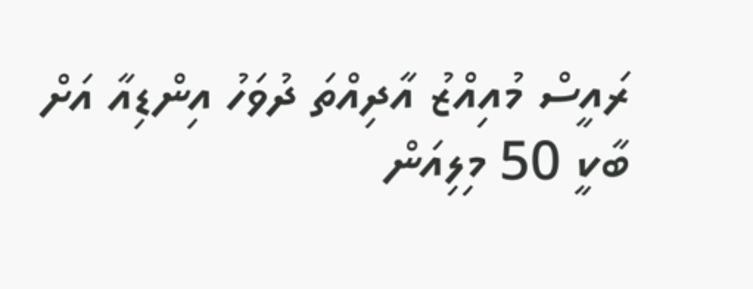ރައީސް މުއިއްޒު އާދިއްތަ ދުވަހު އިންޑިއާ އަށް
ބާކީ 50 މިލިއަން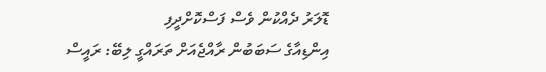ޑޮލަރު ދެއްކުން ވެސް ފަސްކޮށްދީފި
އިންޑިއާގެ ސަބަބުން ރާއްޖެއަށް ތަރައްގީ ލިބޭ: ރައީސް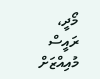މޯދީ، ރައީސް މުއިއްޒަށް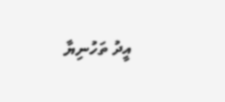އީދު ތަހުނިޔާ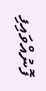ފޮނުއްވައިފި